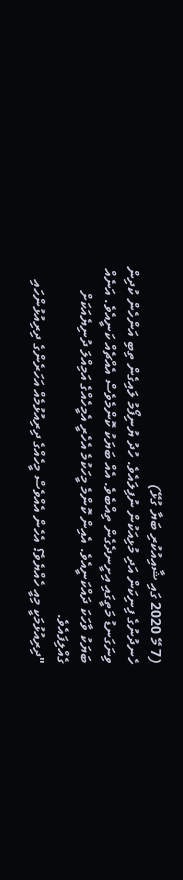(7 މޭ 2020 ގައި ޝާއިއުކުރި ބަޔާ ގުޅޭ)
ހެނދުނުގެ ފިނިކަން އަދި މުޅިއަކުން ނުފިލައެވެ. ހުދު ޔުނިފޯމު ލައިގެން ތިބި އަންހެން ކުދިން ވިނަގަނޑު މަތީގައި އިށީނދެގެން ތިއްބެވެ. އެއް ބަޔަކު ކޮންމެވެސް އެއްޗެއް ކަނީއެވެ. އަނެއް ބަޔަކު ވާހަކަ ދައްކަނީއެވެ. އެއިން ކޮންމެ މީހަކުމެ އެހެރީ އެމީހެއްގެ އަމިއްލަ ދުނިޔެއަކަށް ގެއްލިފައެވެ.
"ދިރިއުޅުމަކީ މިއީ ހެއްޔެވެ؟ އެހެން އެއްވެސް މީހެއްގެ ދިރިއުޅުމެއް އަހަރެންގެ ދިރިއުޅުންހައި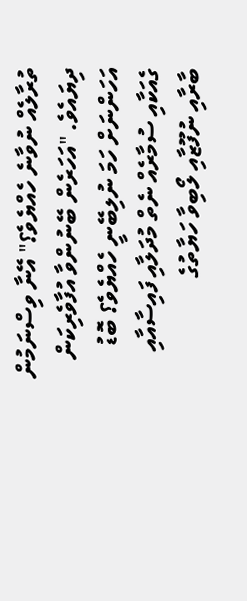ތުރާލެއް ނުވާނެ ހެއްޔެވެ؟" އޭނާ ވިސްނަމުން ދިޔައެވެ. "އަހަރެން ބޭނުންވާ އުފާވެރިކަން އަހަންނަށް ހަމަ ނުލިބޭނީ ހެއްޔެވެ؟ ބޮޑު ގެއަކާއި ސުމާރެއް ނެތް މުދަލާއި ފައިސާއާއި ބާރާއި ނުފޫޒާއި ލޯބިވާ ހަޔާތުގެ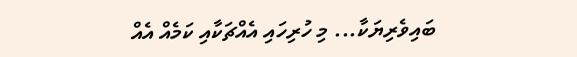ބައިވެރިޔަކާ... މި ހުރިހައި އެއްޗަކާއި ކަމެއް އެއް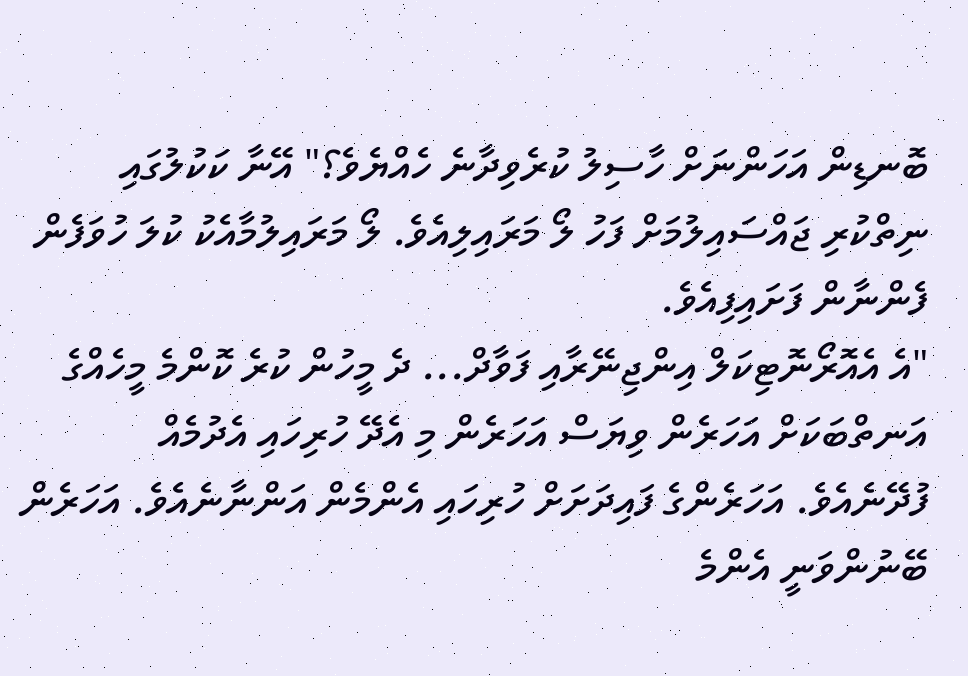ބޮނޑިން އަހަންނަށް ހާސިލު ކުރެވިދާނެ ހެއްޔެވެ؟" އޭނާ ކަކުލުގައި ނިތްކުރި ޖައްސައިލުމަށް ފަހު ލޯ މަރައިލިއެވެ. ލޯ މަރައިލުމާއެކު ކުލަ ހުވަފެން ފެންނާން ފަށައިފިއެވެ.
"އެ އެއޮރޯނޮޓިކަލް އިންޖިނޭރާއި ފަވާދް... ދެ މީހުން ކުރެ ކޮންމެ މީހެއްގެ އަނތްބަކަށް އަހަރެން ވިޔަސް އަހަރެން މި އެދޭ ހުރިހައި އެދުމެއް ފުދޭނެއެވެ. އަހަރެންގެ ފައިދަށަށް ހުރިހައި އެންމެން އަންނާނެއެވެ. އަހަރެން ބޭނުންވަނީ އެންމެ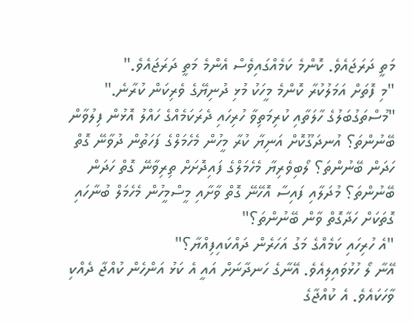މަތީ ދަރަޖައެވެ. ކޮންމެ ކަމެއްގައިވެސް އެންމެ މަތީ ދަރަޖައެވެ."
"މި ފޮތަށް އަމަލުކުރާ ކޮންމެ މީހަކު މުޅި ދުނިޔޭގެ ވެރިކަން ކުރާނެ."
"މުސްތަގުބަލުގެ ހާލަތާއި ކުރިމަތިވާ ހުރިހައި ދެރަކަމެއްގެ ހައްލު އޮޅުން ފިލުވާން ބޭނުންތަ؟ އުނދަގޫކޮށް އަނިޔާ ކުރާ މީހުން މެހެމަލްގެ ފަހަތުން ދުވާނޭ ގޮތް ހަދަން ބޭނުންތަ؟ ލޯބިވެރިޔާ މެހެމަލްގެ ފައިދޮށަށް ތިރިވާނޭ ގޮތް ހަދަން ބޭނުންތަ؟ މުދަލާއި ފައިސާ އޮހޭނޭ ގޮތް ވާށާއި މީސްމީހުން މެހެމަލް ބުނާހައި ގޮތަކަށް ހަދާގޮތް ވާން ބޭނުންތަ؟"
"އެ ހުރިހައި ކަމެއްގެ މަގު އަހަރެން ދައްކައިފިއްޔާ؟"
އޭނާ ލޯ ހުޅުވައިލިއެވެ. އޭނާގެ ހަނދާނަށް އައީ އެ ކަޅު އަންހެން ކުއްޖާ ދެއްކި ވާހަކައެވެ. އެ ކުއްޖާގެ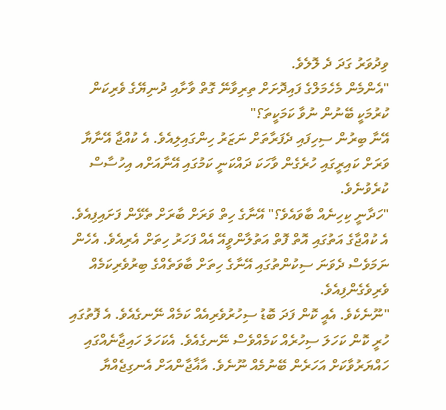ވިދުވަރު ގަދަ ދެ ލޮލެވެ.
"އެންމެން މެހެމަލްގެ ފައިދޮށަށް ތިރިވާނޭ ގޮތް ވާށާއި ދުނިޔޭގެ ވެރިކަން ކުރުމަކީ ބޭނުން ނުވާ ކަމަކީތަ؟"
އޭނާ ބިރުން ސިހިފައި ދެފަރާތަށް ނަޒަރު ހިންގައިލިއެވެ. އެ ކުއްޖާ އޭނާޔާ ވަރަށް ކައިރީގައި ހުރެގެން ވާހަކަ ދައްކަނީ ކަމުގައި އޭނާއަށްއ އިހުސާސް ކުރެވުނެވެ.
"ހަދާނީ ކިހިނެއް ބާވައެވެ؟" އޭނާގެ ހިތް ވަރަށް ބާރަށް ތެޅޭން ފަށައިފިއެވެ. އެ ކުއްޖާގެ އަތުގައި އޮތް ފޮތް އަތުލާންވީއޭ އެއް ފަހަރު ހިތަށް އެރިއެވެ. އެހެން ނަމަވެސް ދެވަނަ ސިކުންތުގައި އޭނާގެ ހިތަށް ބާވަތެއްގެ ބިރުވެރިކަމެއް ވެރިވެގެންފިއެވެ.
"ނޫނެކެވެ. އެއީ ކޮން ފަދަ ބޮޑު ސިހުރުވެރިއެއް ކަމެއް ނޭނގެއެވެ. އެ ފޮތުގައި ހުރީ ކޮން ކަހަލަ ސިހުރެއް ކަމެއްވެސް ނޭނގެއެވެ. އެކަހަލަ ހައިޖާނެއްގައި ހައްޔަރުވާކަށް އަހަރެން ބޭނުމެއް ނޫނެވެ. އާޣާޖާންއަށް އެނގިޖެއްޔާ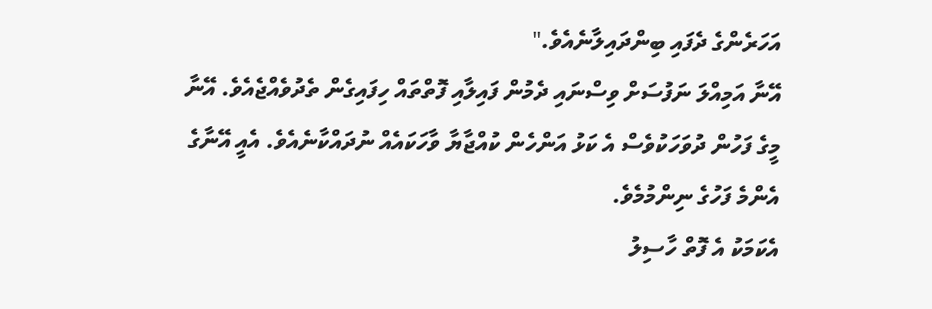އަހަރެންގެ ދެފައި ބިންދައިލާނެއެވެ."
އޭނާ އަމިއްލަ ނަފުސަށް ވިސްނައި ދެމުން ފައިލާއި ފޮތްތައް ހިފައިގެން ތެދުވެއްޖެއެވެ. އޭނާ މީގެ ފަހުން ދުވަހަކުވެސް އެ ކަޅު އަންހެން ކުއްޖާޔާ ވާހަކައެއް ނުދައްކާނެއެވެ. އެއީ އޭނާގެ އެންމެ ފަހުގެ ނިންމުމެވެ.
އެކަމަކު އެ ފޮތް ހާސިލު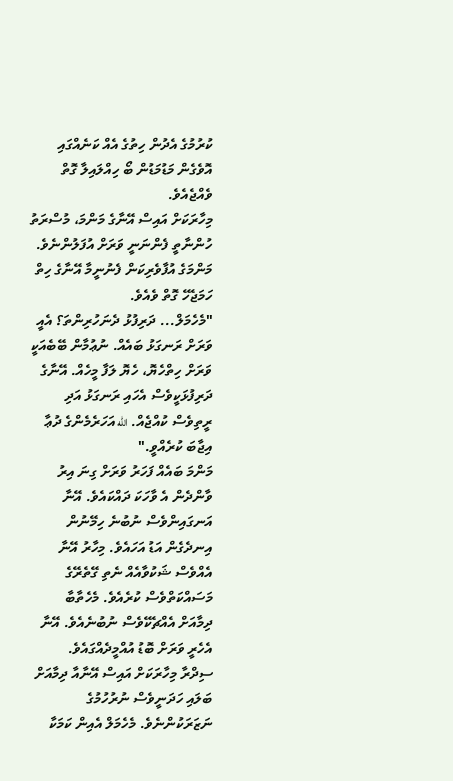ކުރުމުގެ އެދުން ހިތުގެ އެއް ކަނެއްގައި އޮވެގެން މަޑުމަޑުން ބޯ ހިއްލައިލާ ގޮތް ވެއްޖެއެވެ.
މިހާރަކަށް އައިސް އޭނާގެ މަންމަ، މުސްރަތު ހުންނާތީ ފެންނަނީ ވަރަށް އުފަލުންނެވެ. މަންމަގެ އުފާވެރިކަން ފެނުނީމާ އޭނާގެ ހިތް ހަމަޖެހޭ ގޮތް ވެއެވެ.
"މެހެމަލް... ދަރިފުޅު ދެނަހުރިންތަ؟ އެއީ ވަރަށް ރަނގަޅު ބައެއް. ނުޢުމާން ބޭބެއަކީ ވަރަށް ހިތްހެޔޮ، ހެޔޮ ލަފާ މީހެއް. އޭނާގެ ދަރިފުޅަކީވެސް އެހައި ރަނގަޅު އަދި ރީތިވެސް ކުއްޖެއް. الله އަހަރެމެންގެ ދުޢާ އިޖާބަ ކުރެއްވީ."
މަންމަ ބައެއް ފަހަރު ވަރަށް ގިނަ އިރު ވާންދެން އެ ވާހަކަ ދައްކައެވެ. އޭނާ އަނގައިންވެސް ނުބުނެ ހިމޭނުން އިނދެގެން އަޑު އަހައެވެ. މިހާރު އޭނާ އެއްވެސް ޝަކުވާއެއް ނެތި ގޭތެރޭގެ މަސައްކަތްވެސް ކުރެއެވެ. މެހެތާބާ ދިމާއަށް އެއްޗެކޭވެސް ނުބުނެއެވެ. އޭނާ އެހެރީ ވަރަށް ބޮޑު އުއްމީދެއްގައެވެ.
ސިދްރާ މިހާރަކަށް އައިސް އޭނާއާ ދިމާއަށް ބަލައި ހަދަނީވެސް ނުރުހުމުގެ ނަޒަރަކުންނެވެ. މެހެމަލް އެއިން ކަމަކާ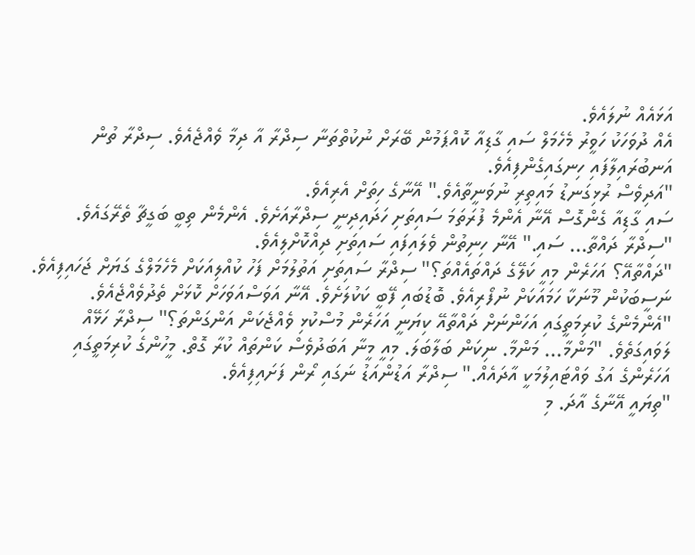އަޅައެއް ނުލައެވެ.
އެއް ދުވަހަކު ހަވީރު މެހެމަލް ސައި ގާޑިއާ ކޮއްޕަމުން ބޭރަށް ނުކުތްތަނާ ސިދްރާ އާ ދިމާ ވެއްޖެއެވެ. ސިދްރާ ތުން އަނބުރައިލާފައި ހިނގައިގެންފިއެވެ.
"އަދިވެސް ރުޅިގަނޑު މައިތިރި ނުވަނީތާއެވެ." އޭނާގެ ހިތަށް އެރިއެވެ.
ސައި ގާޑިއާ ގެންގޮސް އޭނާ އެންމެ ފުރަތަމަ ސައިތަށި ހަދައިދިނީ ސިދްރާއަށެވެ. އެންމެން ތިބީ ބަގީޗާ ތެރޭގައެވެ.
"ސިދްރާ ދައްތާ... ސައި." އޭނާ ހިނިތުން ވެލައިފައި ސައިތަށި ދިއްކޮށްލިއެވެ.
"ދައްތާއޭ؟ އަހަރެން މިއީ ކަލޭގެ ދައްތައެއްތަ؟" ސިދްރާ ސައިތަށި އަތުލުމަށް ފަހު ކުއްލިއަކަށް މެހެމަލްގެ ގަޔަށް ޖަހައިފިއެވެ. ނަސީބަކުން މޫނަކާ ހަމައަކަށް ނުފޯރިއެވެ. ބޮޑުބައި ފޭބީ ކަކުލަށެވެ. އޭނާ އަވަސްއަވަހަށް ކޮޅަށް ތެދުވެއްޖެއެވެ.
"އެންމެންގެ ކުރިމަތީގައި އަހަންނަށް ދައްތާއޭ ކިޔަނީ އަހަރެން މުސްކުޅި ވެއްޖެކަން އަންގަންތަ؟" ސިދްރާ ހަޅޭއް ލަވައިގަތެވެ. "މަންމާ... މަންމާ. ނިކަން ބަލާބަލަ. މިއީ މީނާ އަބަދުވެސް ކަންތައް ކުރާ ގޮތް. މީހުންގެ ކުރިމަތީގައި އަހަރެންގެ އަގު ވައްޓައިލުމަކީ އާދައެއް." ސިދްރާ އަޑުންއަޑު ނަގައި ރޯން ފަށައިފިއެވެ.
"ތިޔައީ އޭނާގެ އާދަ. މި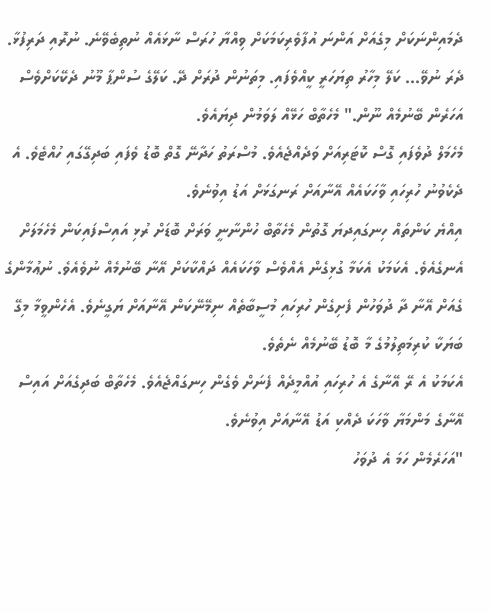ދެމައިންނަކަށް މިގެއަށް އަންނަ އުފާވެރިކަމަކަށް ވިއްޔާ ހުރަސް ނާޅައެއް ނުތިބެވޭނެ. ނުރޮއި ދަރިފުޅާ. ދެރަ ނުވޭ... ކަލޭ މިހާރު ތިޔަހަރީ ކީއްވެފައި. މިތަނުން ދުރަށް ދޭ. ކަލޭގެ ސުންޕާ މޫނު ދެކޭކަށްވެސް އަހަރެން ބޭނުމެއް ނޫން." މެހެތާބް ހަޅޭއް ލަވަމުން ދިޔައެވެ.
މެހެމަލް ދުވެފައި ގޮސް ކޮޓަރިއަށް ވަދެއްޖެއެވެ. މުސްރަތު ހަދާނޭ ގޮތް ބޮޑު ވެފައި ބަދިގޭގައި ހުއްޓެވެ. އެ ދެކެވުނު ހުރިހައި ވާހަކައެއް އޭނާއަށް ރަނގަޅަށް އަޑު އިވުނެވެ.
އިއްޔެ ކަންތައް ހިނގައިދޔަ ގޮތުން މެހެތާބް ހުންނާނީ ވަރަށް ބޮޑަށް ރުޅި އައިސްފައިކަން މެހެމަލަށް އެނގެއެވެ. އެކަމަކު އެކަމާ ގުޅިގެން އެއްވެސް ވާހަކައެއް ދައްކާކަށް އޭނާ ބޭނުމެއް ނުވެއެވެ. ނުޢުމާންގެ ގެއަށް އޭނާ ދާ ދުވަހުން ފެށިގެން ހުރިހައި މުސީބާތެއް ނިމޭނޭކަން އޭނާއަށް ޔަގީނެވެ. އެހެންވީމާ މިގޭ ބަޔަކާ ކުރިމަތިލުމުގެ މާ ބޮޑު ބޭނުމެއް ނެތެވެ.
އެކަމަކު އެ ރޭ އޭނާގެ އެ ހުރިހައި އުއްމީދެއް ފެނަށް ވެގެން ހިނގައްޖެއެވެ. މެހެތާބް ބަދިގެއަށް އައިސް އޭނާގެ މަންމަޔާ ވާހަކަ ދެއްކި އަޑު އޭނާއަށް އިވުނެވެ.
"އަހަރެމެން ހަމަ އެ ދުވަހު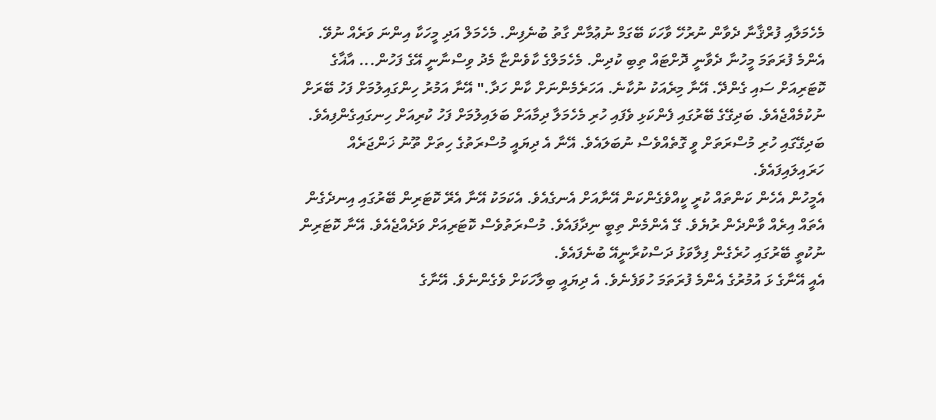މެހެމަލާއި ފުރްޤާނާ ދެވާން ނުރުހޭ ވާހަކަ ބޭގަމް ނުޢުމާން ގާތު ބުނެފިން. މެހެމަލް އަދި މީހަކާ އިންނަ ވަރެއް ނުވޭ. އެންމެ ފުރަތަމަ މީހުނާ ދެވާނީ ދޮށްޓައް ތިބި ކުދިން. މެހެމަލްގެ ކާވެންޏާ މެދު ވިސްނާނީ އޭގެ ފަހުން... އާޣާގެ ކޮޓަރިއަށް ސައި ގެންދޭ. އޭނާ މިރެއަކު ނުކާނެ. އަހަރެމެންނަށް ކާން ހަދާ." އޭނާ އަމުރު ހިންގައިލުމަށް ފަހު ބޭރަށް ނުކުމެއްޖެއެވެ. ބަދިގޭގެ ބޭރުގައި ފެންކަޅި ވެފައި ހުރި މެހެމަލާ ދިމާއަށް ބަލައިލުމަށް ފަހު ކުރިއަށް ހިނގައިގެންފިއެވެ. ބަދިގޭގައި ހުރި މުސްރަތަށް ވީ ގޮތެއްވެސް ނުބަލައެވެ. އޭނާ އެ ދިޔައީ މުސްރަތުގެ ހިތަށް ތޫނު ޚަންޖަރެއް ހަރައިލައިފައެވެ.
އެމީހުން އެހެން ކަންތައް ކުރީ ކީއްވެގެންކަން އޭނާއަށް އެނގެއެވެ. އެކަމަކު އޭނާ އެރޭ ކޮޓަރިން ބޭރުގައި އިނދެގެން އެތައް އިރެއް ވާންދެން ރުޔެވެ. ގޭ އެންމެން ތިބީ ނިދާފައެވެ. މުސްރަތުވެސް ކޮޓަރިއަށް ވަދެއްޖެއެވެ. އޭނާ ކޮޓަރިން ނުކުތީ ބޭރުގައި ހުރެގެން ފިލާވަޅު ދަސްކުރާނީއޭ ބުނެފައެވެ.
އެއީ އޭނާގެ ޅަ އުމުރުގެ އެންމެ ފުރަތަމަ ހުވަފެނެވެ. އެ ދިޔައީ ބިލާހަކަށް ވެގެންނެވެ. އޭނާގެ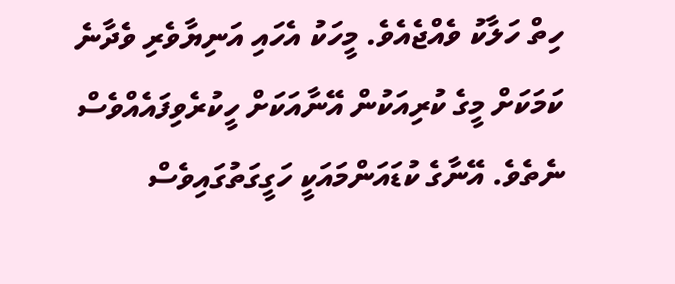ހިތް ހަލާކު ވެއްޖެއެވެ. މީހަކު އެހައި އަނިޔާވެރި ވެދާނެ ކަމަކަށް މީގެ ކުރިއަކުން އޭނާއަކަށް ހީކުރެވިފައެއްވެސް ނެތެވެ. އޭނާގެ ކުޑައަންމައަކީ ހަގީގަތުގައިވެސް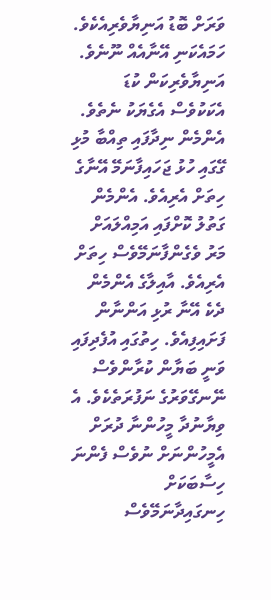ވަރަށް ބޮޑު އަނިޔާވެރިއެކެވެ. ހަމައެކަނި އޭނާއެއް ނޫނެވެ. އަނިޔާވެރިކަން ކުޑަ އެކަކުވެސް އެގެޔަކު ނެތެވެ. އެންމެން ނިދާފައި ތިއްބާ މުޅި ގޭގައި ހުޅު ޖަހައިފާނަމޭ އޭނާގެ ހިތަށް އެރިއެވެ. އެންމެން ގަތުލު ކޮށްފައި އަމިއްލައަށް މަރު ވެގެންފާނަމޭވެސް ހިތަށް އެރިއެވެ. އާއިލާގެ އެންމެން ދެކެ އޭނާ ރުޅި އަންނާން ފަށައިފިއެވެ. ހިތުގައި އުފެދިފައި ވަނީ ބަޔާން ކުރާންވެސް ނޭނގޭވަރުގެ ނަފުރަތެކެވެ. އެ ވިޔާނުދާ މީހުންނާ ދުރަށް އެމީހުންނަށް ނުވެސް ފެންނަ ހިސާބަކަށް ހިނގައިދާނަމޭވެސް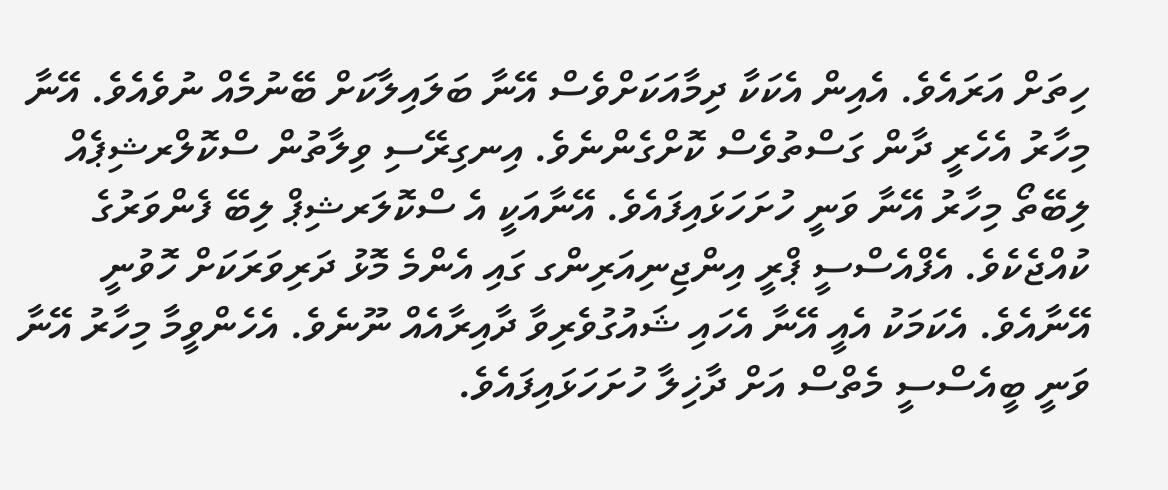ހިތަށް އަރައެވެ. އެއިން އެކަކާ ދިމާއަކަށްވެސް އޭނާ ބަލައިލާކަށް ބޭނުމެއް ނުވެއެވެ. އޭނާ މިހާރު އެހެރީ ދާން ގަސްތުވެސް ކޮށްގެންނެވެ. އިނގިރޭސި ވިލާތުން ސްކޮލްރޝިޕެއް ލިބޭތޯ މިހާރު އޭނާ ވަނީ ހުށަހަޅައިފައެވެ. އޭނާއަކީ އެ ސްކޮލަރޝިޕް ލިބޭ ފެންވަރުގެ ކުއްޖެކެވެ. އެފްއެސްސީ ޕްރީ އިންޖިނިއަރިންގ ގައި އެންމެ މޮޅު ދަރިވަރަކަށް ހޮވުނީ އޭނާއެވެ. އެކަމަކު އެއީ އޭނާ އެހައި ޝައުގުވެރިވާ ދާއިރާއެއް ނޫނެވެ. އެހެންވީމާ މިހާރު އޭނާ ވަނީ ބީއެސްސީ މެތްސް އަށް ދާޚިލާ ހުށަހަޅައިފައެވެ.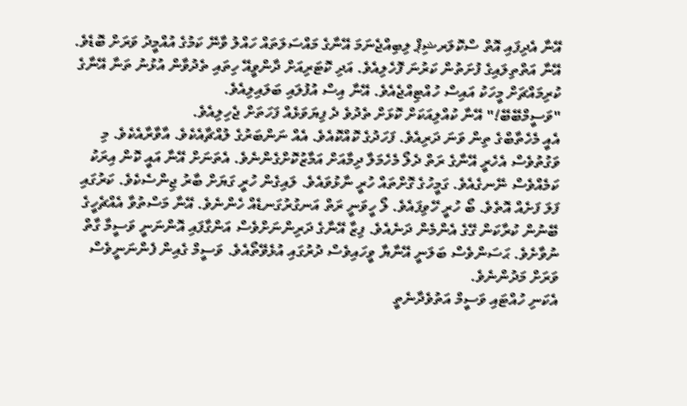އޭނާ އެދިފައި އޮތް ސްކޮލަރޝިޕް ލިބިއްޖެނަމަ އޭނާގެ މައްސަލަތައް ހައްލު ވާނޭ ކަމުގެ އުއްމީދު ވަރަށް ބޮޑެވެ.
އޭނާ އަތްތިލައިގެ ފުށަތުން ކަރުނަ ފޮހެލިއެވެ. އަދި ކޮޓަރިއަށް ދާންވީއޭ ހިތައި ތެދުވާން އުޅުނު ތަނާ އޭނާގެ ކުރިމައްޗަށް މީހަކު އައިސް ހުއްޓިއްޖެއެވެ. އޭނާ އިސް އުފުލައި ބަލައިލިއެވެ.
"ވަސީމްބޭބޭ!" އޭނާ ކުއްލިއަކަށް ކޮޅަށް ތެދުވެ ދެ ފިޔަވަޅެއް ފަހަތަށް ޖެހިލިއެވެ.
އެއީ މެހެތާބްގެ ތިން ވަނަ ދަރިއެވެ. ފަހަދުގެ ކޮއްކޮއެވެ. އެއް ނަންބަރުގެ ލުއްޗާއެކެވެ. އާވާރާއެކެވެ. މި ވަގުތުވެސް އެހެރީ އޭނާގެ ރަތް ދެލޯ މެހެމަލާ ދިމާއަށް އަމާޒުކޮށްގެންނެވެ. އެތަނަށް އޭނާ އައީ ކޮން އިރަކު ކަމެއްވެސް ނޭނގެއެވެ. ގަމީހުގެ ގޮށްތައް ހުރީ ނާޅުވައެވެ. ލައިގެން ހުރީ ގަޔަށް ބާރު ޖިންސެކެވެ. ކަރުގައި ފަލަ ފަށެއް އޮތެވެ. ބޯ ހުރީ ހޭވިފައެވެ. ލޯ ހީވަނީ ރަތް އަނގުރުގަނޑެއް ހެންނެވެ. އޭނާ މަސްތުވާ އެއްޗެހީގެ ބޭނުން ކުރާކަން ގޭގެ އެންމެން ދަނެއެވެ. ފިޒާ އޭނާގެ ދަރިންނަށްވެސް އަންގާފައި އޮންނަނީ ވަސީމާ ގާތް ނުވާށެވެ. ޙަސަންވެސް ބަލަނީ އޭނާޔާ ވީހައިވެސް ދުރުގައި އުޅެވޭތޯއެވެ. ވަސީމް ގެއިން ފެންނަނީވެސް ވަރަށް މަދުންނެވެ.
އެކަނި ހުއްޓައި ވަސީމް އަތުވެދާނެތީ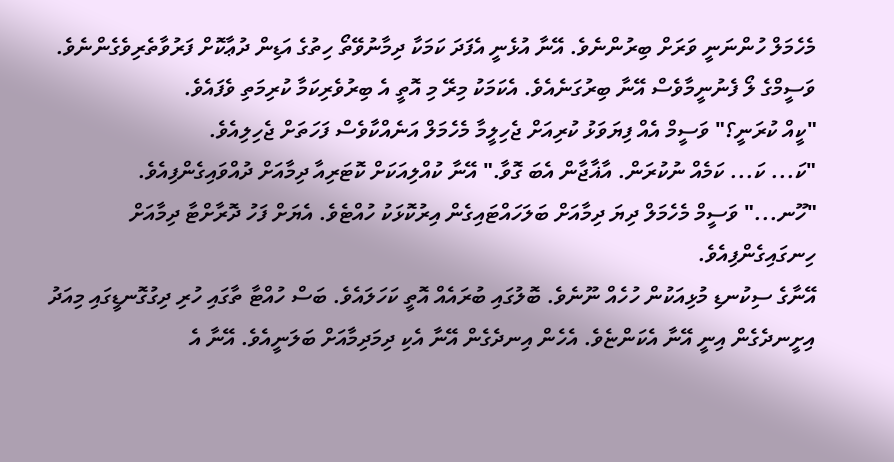މެހެމަލް ހުންނަނީ ވަރަށް ބިރުންނެވެ. އޭނާ އުޅެނީ އެފަދަ ކަމަކާ ދިމާނުވޭތޯ ހިތުގެ އަޑިން ދުޢާކޮށް ފަރުވާތެރިވެގެންނެވެ. ވަސީމްގެ ލޯ ފެނުނީމާވެސް އޭނާ ބިރުގަނެއެވެ. އެކަމަކު މިރޭ މި އޮތީ އެ ބިރުވެރިކަމާ ކުރިމަތި ވެފައެވެ.
"ކީއް ކުރަނީ؟" ވަސީމް އެއް ފިޔަވަޅު ކުރިއަށް ޖެހިލީމާ މެހެމަލް އަނެއްކާވެސް ފަހަތަށް ޖެހިލިއެވެ.
"ކަ... ކަ... ކަމެއް ނުކުރަން. އާޣާޖާން އެބަ ގޮވާ." އޭނާ ކުއްލިއަކަށް ކޮޓަރިއާ ދިމާއަށް ދުއްވައިގެންފިއެވެ.
"ހޫނ..." ވަސީމް މެހެމަލް ދިޔަ ދިމާއަށް ބަލަހައްޓައިގެން އިރުކޮޅަކު ހުއްޓެވެ. އެޔަށް ފަހު ދޮރާށްޓާ ދިމާއަށް ހިނގައިގެންފިއެވެ.
އޭނާގެ ސިކުނޑި މުޅިއަކުން ހުހެއް ނޫނެވެ. ބޮލުގައި ބުރައެއް އޮތީ ކަހަލައެވެ. ބަސް ހުއްޓާ ތާގައި ހުރި ދިގުގޮނޑީގައި މިއަދު އިށީނދެގެން އިނީ އޭނާ އެކަންޏެވެ. އެހެން އިނދެގެން އޭނާ އެކި ދިމަދިމާއަށް ބަލަނީއެވެ. އޭނާ އެ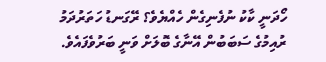ހޯދަނީ ކާކު ނުފެނިގެން ހެއްޔެވެ؟ ރޭގަނޑު ހަތަރުދަމު ރުއިމުގެ ސަބަބުން އޭނާގެ ބޮލަށް ވަނީ ބަރުވެފައެވެ.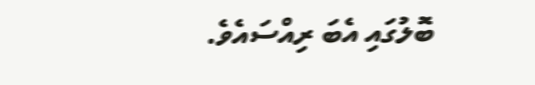ބޮލުގައި އެބަ ރިއްސައެވެ.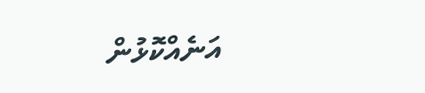އަނެއްކޮޅުން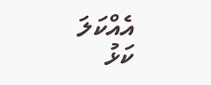އެއްކަލަ ކަޅު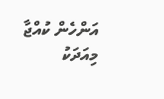އަންހެން ކުއްޖާ މިއަދަކު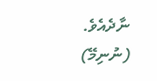ނާދެއެވެ.
(ނުނިމޭ)